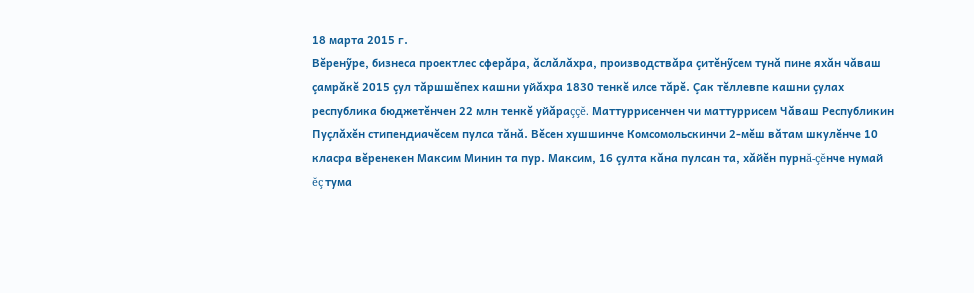18 марта 2015 г.
Вĕренỹре, бизнеса проектлес сферăра, ăслăлăхра, производствăра çитĕнỹсем тунă пине яхăн чăваш çамрăкĕ 2015 çул тăршшĕпех кашни уйăхра 1830 тенкĕ илсе тăрĕ. Çак тĕллевпе кашни çулах республика бюджетĕнчен 22 млн тенкĕ уйăраççĕ. Маттуррисенчен чи маттуррисем Чăваш Республикин Пуçлăхĕн стипендиачĕсем пулса тăнă. Вĕсен хушшинче Комсомольскинчи 2-мĕш вăтам шкулĕнче 10 класра вĕренекен Максим Минин та пур. Максим, 16 çулта кăна пулсан та, хăйĕн пурнă-çĕнче нумай ĕç тума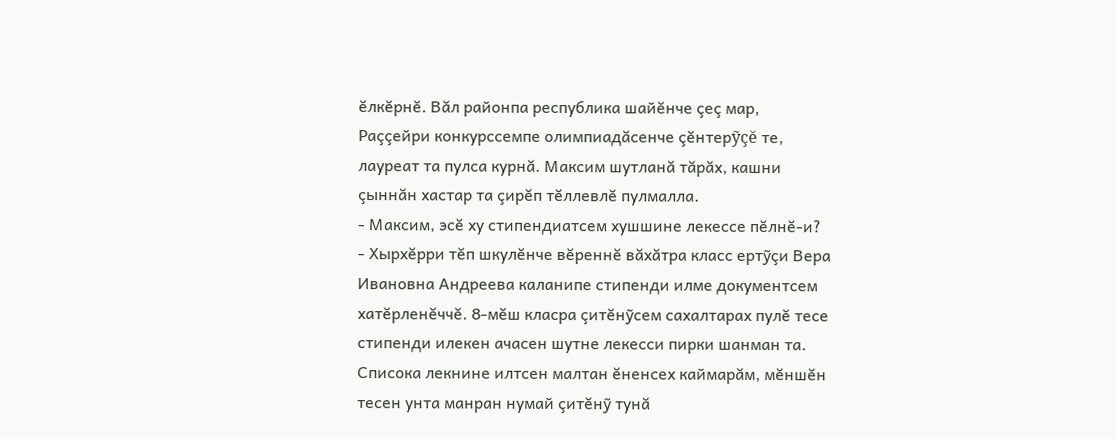ĕлкĕрнĕ. Вăл районпа республика шайĕнче çеç мар, Раççейри конкурссемпе олимпиадăсенче çĕнтерỹçĕ те, лауреат та пулса курнă. Максим шутланă тăрăх, кашни çыннăн хастар та çирĕп тĕллевлĕ пулмалла.
- Максим, эсĕ ху стипендиатсем хушшине лекессе пĕлнĕ-и?
- Хырхĕрри тĕп шкулĕнче вĕреннĕ вăхăтра класс ертỹçи Вера Ивановна Андреева каланипе стипенди илме документсем хатĕрленĕччĕ. 8-мĕш класра çитĕнỹсем сахалтарах пулĕ тесе стипенди илекен ачасен шутне лекесси пирки шанман та. Списока лекнине илтсен малтан ĕненсех каймарăм, мĕншĕн тесен унта манран нумай çитĕнỹ тунă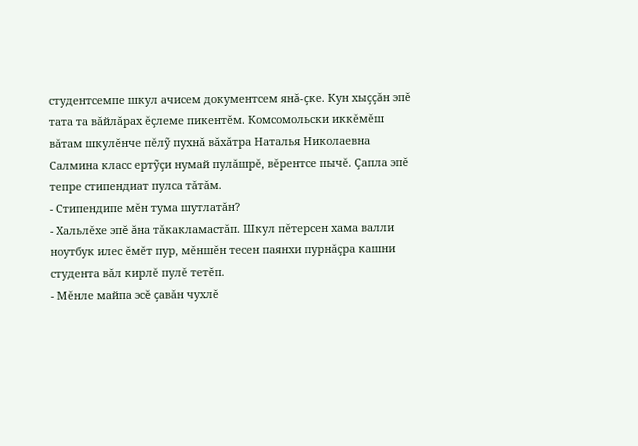студентсемпе шкул ачисем документсем янă-çке. Кун хыççăн эпĕ тата та вăйлăрах ĕçлеме пикентĕм. Комсомольски иккĕмĕш вăтам шкулĕнче пĕлỹ пухнă вăхăтра Наталья Николаевна Салмина класс ертỹçи нумай пулăшрĕ, вĕрентсе пычĕ. Çапла эпĕ тепре стипендиат пулса тăтăм.
- Стипендипе мĕн тума шутлатăн?
- Хальлĕхе эпĕ ăна тăкакламастăп. Шкул пĕтерсен хама валли ноутбук илес ĕмĕт пур, мĕншĕн тесен паянхи пурнăçра кашни студента вăл кирлĕ пулĕ тетĕп.
- Мĕнле майпа эсĕ çавăн чухлĕ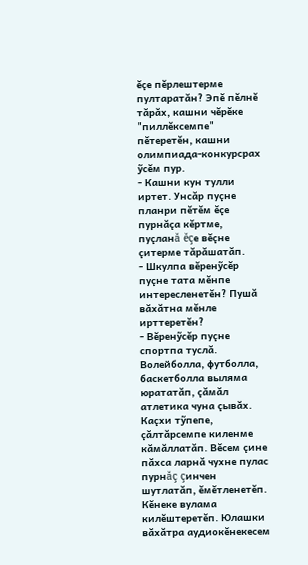ĕçе пĕрлештерме пултаратăн? Эпĕ пĕлнĕ тăрăх, кашни чĕрĕке "пиллĕксемпе" пĕтеретĕн, кашни олимпиада-конкурсрах ỹсĕм пур.
- Кашни кун тулли иртет. Унсăр пуçне планри пĕтĕм ĕçе пурнăçа кĕртме, пуçланă ĕçе вĕçне çитерме тăрăшатăп.
- Шкулпа вĕренỹсĕр пуçне тата мĕнпе интересленетĕн? Пушă вăхăтна мĕнле ирттеретĕн?
- Вĕренỹсĕр пуçне спортпа туслă. Волейболла, футболла, баскетболла выляма юрататăп, çăмăл атлетика чуна çывăх. Каçхи тỹпепе, çăлтăрсемпе киленме кăмăллатăп. Вĕсем çине пăхса ларнă чухне пулас пурнăç çинчен шутлатăп, ĕмĕтленетĕп. Кĕнеке вулама килĕштеретĕп. Юлашки вăхăтра аудиокĕнекесем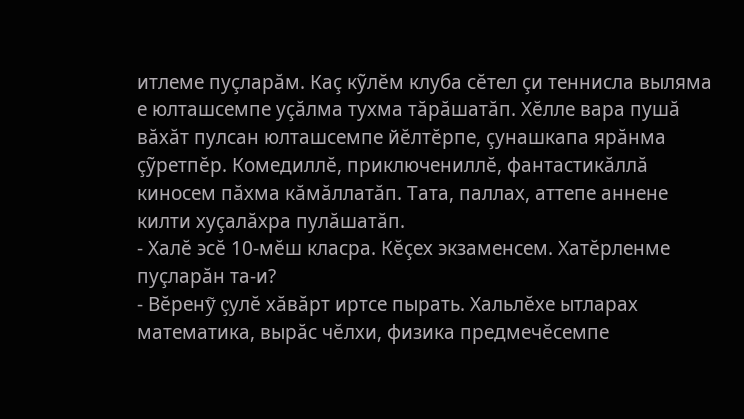итлеме пуçларăм. Каç кỹлĕм клуба сĕтел çи теннисла выляма е юлташсемпе уçăлма тухма тăрăшатăп. Хĕлле вара пушă вăхăт пулсан юлташсемпе йĕлтĕрпе, çунашкапа ярăнма çỹретпĕр. Комедиллĕ, приключениллĕ, фантастикăллă киносем пăхма кăмăллатăп. Тата, паллах, аттепе аннене килти хуçалăхра пулăшатăп.
- Халĕ эсĕ 10-мĕш класра. Кĕçех экзаменсем. Хатĕрленме пуçларăн та-и?
- Вĕренỹ çулĕ хăвăрт иртсе пырать. Хальлĕхе ытларах математика, вырăс чĕлхи, физика предмечĕсемпе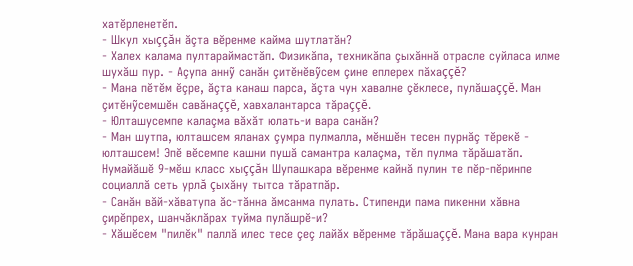хатĕрленетĕп.
- Шкул хыççăн ăçта вĕренме кайма шутлатăн?
- Халех калама пултараймастăп. Физикăпа, техникăпа çыхăннă отрасле суйласа илме шухăш пур. - Аçупа аннỹ санăн çитĕнĕвỹсем çине еплерех пăхаççĕ?
- Мана пĕтĕм ĕçре, ăçта канаш парса, ăçта чун хавалне çĕклесе, пулăшаççĕ. Ман çитĕнỹсемшĕн савăнаççĕ, хавхалантарса тăраççĕ.
- Юлташусемпе калаçма вăхăт юлать-и вара санăн?
- Ман шутпа, юлташсем яланах çумра пулмалла, мĕншĕн тесен пурнăç тĕрекĕ - юлташсем! Эпĕ вĕсемпе кашни пушă самантра калаçма, тĕл пулма тăрăшатăп. Нумайăшĕ 9-мĕш класс хыççăн Шупашкара вĕренме кайнă пулин те пĕр-пĕринпе социаллă сеть урлă çыхăну тытса тăратпăр.
- Санăн вăй-хăватупа ăс-тăнна ăмсанма пулать. Стипенди пама пикенни хăвна çирĕпрех, шанчăклăрах туйма пулăшрĕ-и?
- Хăшĕсем "пилĕк" паллă илес тесе çеç лайăх вĕренме тăрăшаççĕ. Мана вара кунран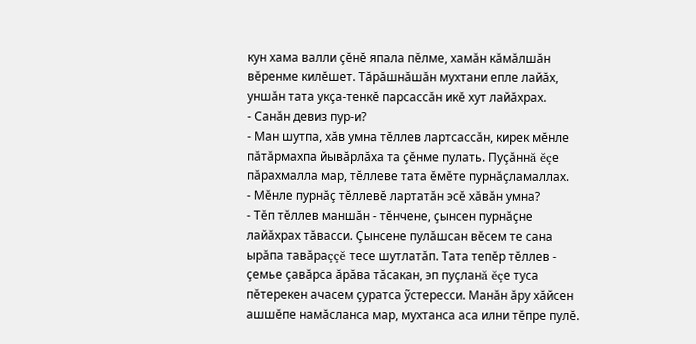кун хама валли çĕнĕ япала пĕлме, хамăн кăмăлшăн вĕренме килĕшет. Тăрăшнăшăн мухтани епле лайăх, уншăн тата укçа-тенкĕ парсассăн икĕ хут лайăхрах.
- Санăн девиз пур-и?
- Ман шутпа, хăв умна тĕллев лартсассăн, кирек мĕнле пăтăрмахпа йывăрлăха та çĕнме пулать. Пуçăннă ĕçе пăрахмалла мар, тĕллеве тата ĕмĕте пурнăçламаллах.
- Мĕнле пурнăç тĕллевĕ лартатăн эсĕ хăвăн умна?
- Тĕп тĕллев маншăн - тĕнчене, çынсен пурнăçне лайăхрах тăвасси. Çынсене пулăшсан вĕсем те сана ырăпа тавăраççĕ тесе шутлатăп. Тата тепĕр тĕллев - çемье çавăрса ăрăва тăсакан, эп пуçланă ĕçе туса пĕтерекен ачасем çуратса ỹстересси. Манăн ăру хăйсен ашшĕпе намăсланса мар, мухтанса аса илни тĕпре пулĕ.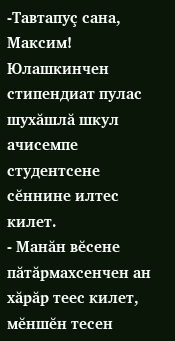-Тавтапуç сана, Максим! Юлашкинчен стипендиат пулас шухăшлă шкул ачисемпе студентсене сĕннине илтес килет.
- Манăн вĕсене пăтăрмахсенчен ан хăрăр теес килет, мĕншĕн тесен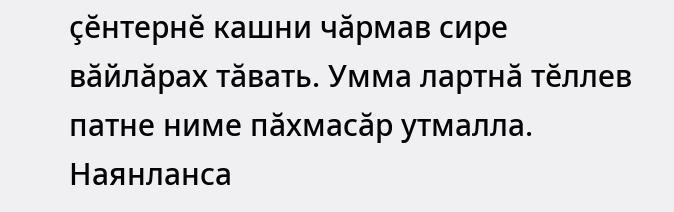çĕнтернĕ кашни чăрмав сире вăйлăрах тăвать. Умма лартнă тĕллев патне ниме пăхмасăр утмалла. Наянланса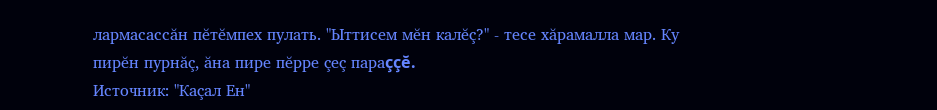лармасассăн пĕтĕмпех пулать. "Ыттисем мĕн калĕç?" - тесе хăрамалла мар. Ку пирĕн пурнăç, ăна пире пĕрре çеç параççĕ.
Источник: "Каçал Ен"